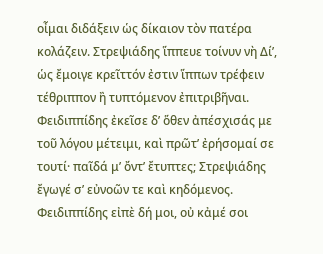οἶμαι διδάξειν ὡς δίκαιον τὸν πατέρα κολάζειν. Στρεψιάδης ἵππευε τοίνυν νὴ Δίʼ, ὡς ἔμοιγε κρεῖττόν ἐστιν ἵππων τρέφειν τέθριππον ἢ τυπτόμενον ἐπιτριβῆναι. Φειδιππίδης ἐκεῖσε δʼ ὅθεν ἀπέσχισάς με τοῦ λόγου μέτειμι, καὶ πρῶτʼ ἐρήσομαί σε τουτί· παῖδά μʼ ὄντʼ ἔτυπτες; Στρεψιάδης ἔγωγέ σʼ εὐνοῶν τε καὶ κηδόμενος. Φειδιππίδης εἰπὲ δή μοι, οὐ κἀμέ σοι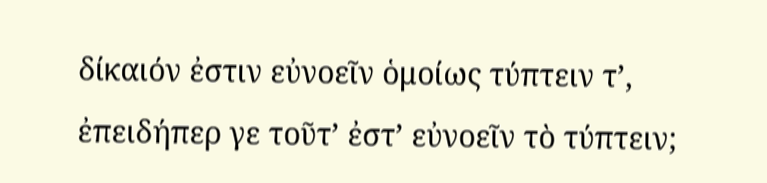δίκαιόν ἐστιν εὐνοεῖν ὁμοίως τύπτειν τʼ, ἐπειδήπερ γε τοῦτʼ ἐστʼ εὐνοεῖν τὸ τύπτειν;